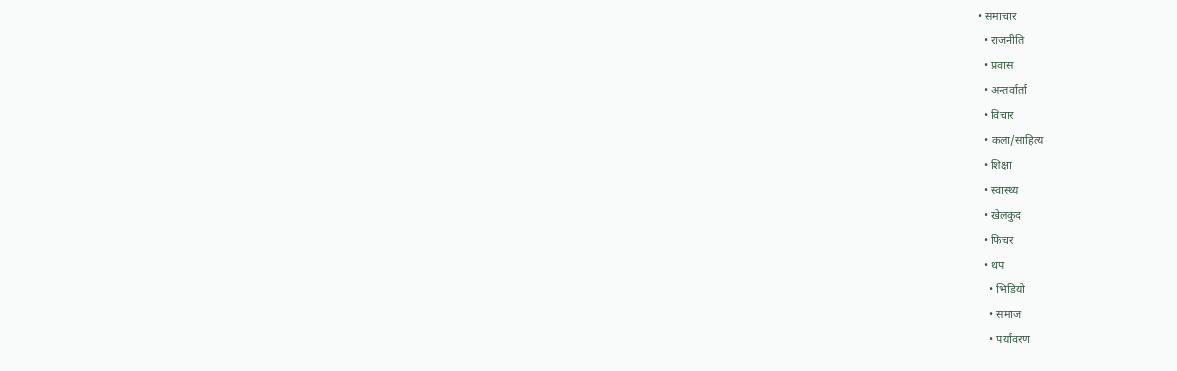• समाचार
  • राजनीति
  • प्रवास
  • अन्तर्वार्ता
  • विचार
  • कला/साहित्य
  • शिक्षा
  • स्वास्थ्य
  • खेलकुद
  • फिचर
  • थप
    • भिडियो
    • समाज
    • पर्यावरण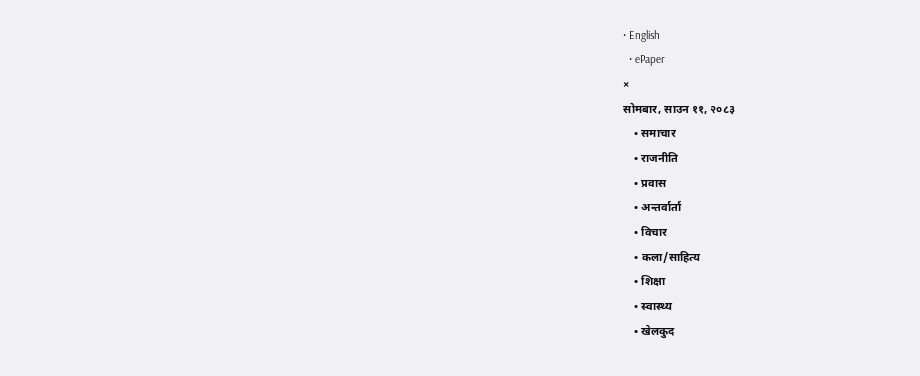• English
  • ePaper
×
सोमबार, साउन ११, २०८३
    • समाचार
    • राजनीति
    • प्रवास
    • अन्तर्वार्ता
    • विचार
    • कला/साहित्य
    • शिक्षा
    • स्वास्थ्य
    • खेलकुद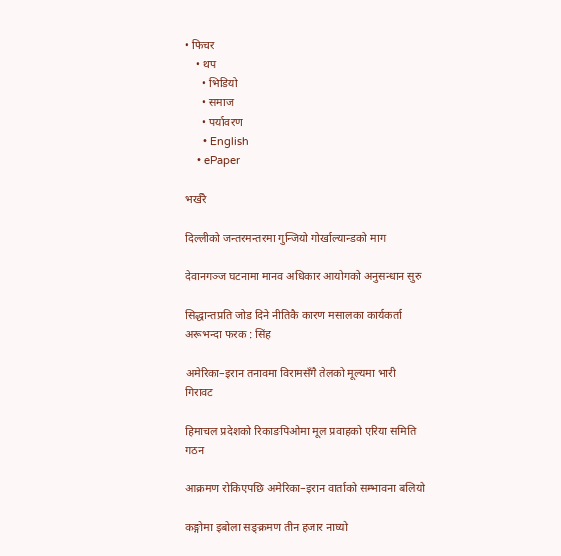• फिचर
    • थप
      • भिडियो
      • समाज
      • पर्यावरण
      • English
    • ePaper

भर्खरै

दिल्लीको जन्तरमन्तरमा गुन्जियो गोर्खाल्यान्डको माग

देवानगञ्ज घटनामा मानव अधिकार आयोगको अनुसन्धान सुरु

सिद्धान्तप्रति जोड दिने नीतिकै कारण मसालका कार्यकर्ता अरूभन्दा फरक : सिंह

अमेरिका–इरान तनावमा विरामसँगै तेलको मूल्यमा भारी गिरावट

हिमाचल प्रदेशको रिकाङपिओमा मूल प्रवाहको एरिया समिति गठन

आक्रमण रोकिएपछि अमेरिका–इरान वार्ताको सम्भावना बलियो

कङ्गोमा इबोला सङ्क्रमण तीन हजार नाघ्यो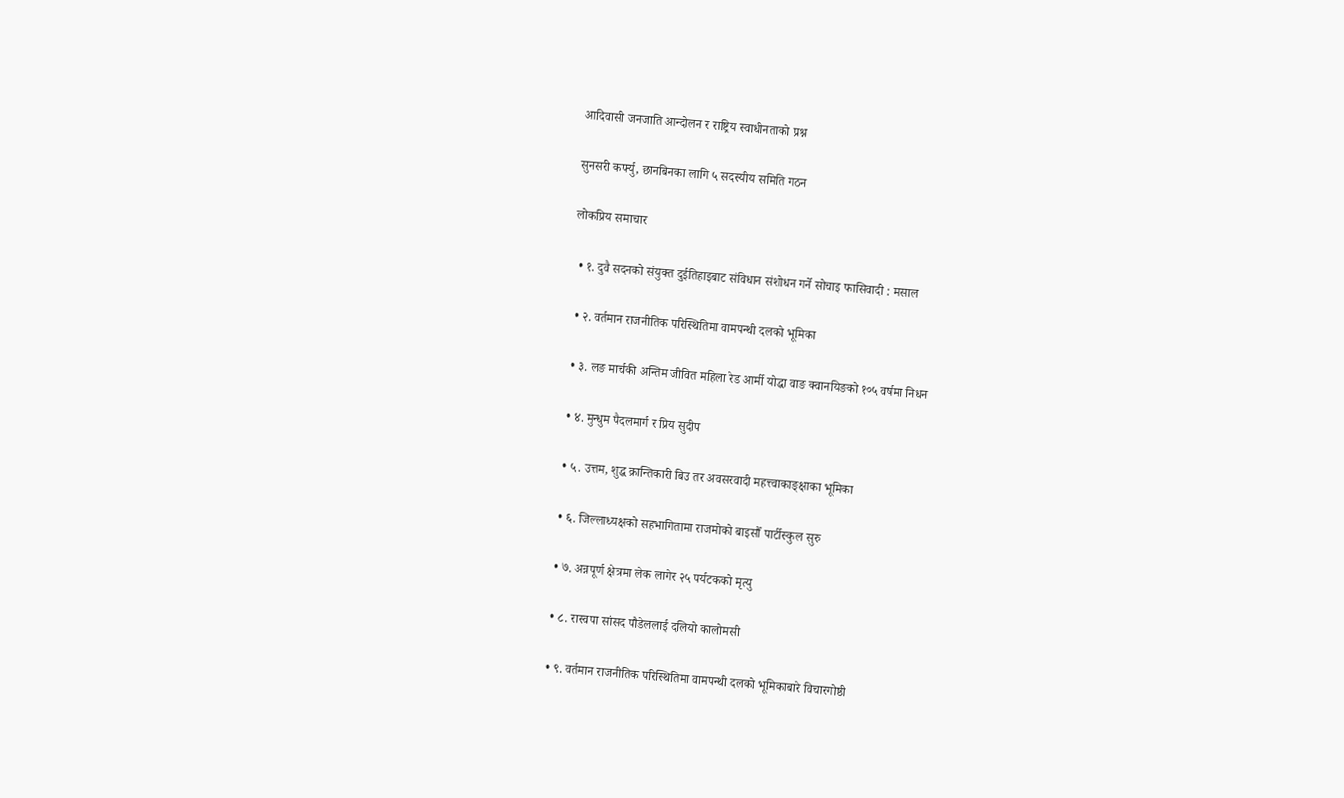आदिवासी जनजाति आन्दोलन र राष्ट्रिय स्वाधीनताको प्रश्न

सुनसरी कर्फ्यु, छानबिनका लागि ५ सदस्यीय समिति गठन

लोकप्रिय समाचार

  • १. दुवै सदनको संयुक्त दुईतिहाइबाट संविधान संशोधन गर्ने सोचाइ फासिवादी : मसाल

  • २. वर्तमान राजनीतिक परिस्थितिमा वामपन्थी दलको भूमिका

  • ३. लङ मार्चकी अन्तिम जीवित महिला रेड आर्मी योद्धा वाङ क्वानयिङको १०५ वर्षमा निधन

  • ४. मुन्धुम पैदलमार्ग र प्रिय सुदीप

  • ५. उत्तम, शुद्ध क्रान्तिकारी बिउ तर अवसरवादी महत्त्वाकाङ्क्षाका भूमिका

  • ६. जिल्लाध्यक्षको सहभागितामा राजमोको बाइसौँ पार्टीस्कुल सुरु

  • ७. अन्नपूर्ण क्षेत्रमा लेक लागेर २५ पर्यटकको मृत्यु

  • ८. रास्वपा सांसद पौडेललाई दलियो कालोमसी

  • ९. वर्तमान राजनीतिक परिस्थितिमा वामपन्थी दलको भूमिकाबारे विचारगोष्ठी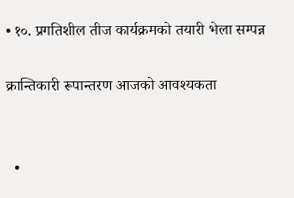• १०. प्रगतिशील तीज कार्यक्रमको तयारी भेला सम्पन्न

क्रान्तिकारी रूपान्तरण आजको आवश्यकता


  •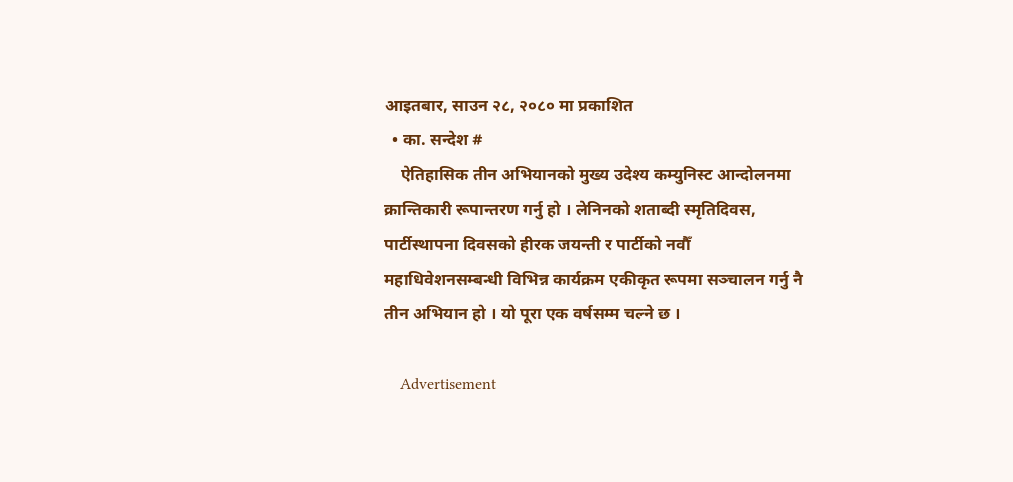आइतबार, साउन २८, २०८० मा प्रकाशित
  • का. सन्देश #
    ऐतिहासिक तीन अभियानको मुख्य उदेश्य कम्युनिस्ट आन्दोलनमा क्रान्तिकारी रूपान्तरण गर्नु हो । लेनिनको शताब्दी स्मृतिदिवस, पार्टीस्थापना दिवसको हीरक जयन्ती र पार्टीको नवौँ महाधिवेशनसम्बन्धी विभिन्न कार्यक्रम एकीकृत रूपमा सञ्चालन गर्नु नै तीन अभियान हो । यो पूरा एक वर्षसम्म चल्ने छ ।

    Advertisement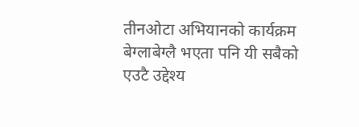तीनओटा अभियानको कार्यक्रम बेग्लाबेग्लै भएता पनि यी सबैको एउटै उद्देश्य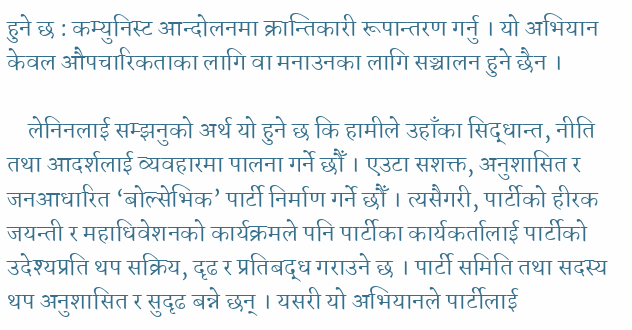हुने छ : कम्युनिस्ट आन्दोलनमा क्रान्तिकारी रूपान्तरण गर्नु । यो अभियान केवल औपचारिकताका लागि वा मनाउनका लागि सञ्चालन हुने छैन ।

    लेनिनलाई सम्झनुको अर्थ यो हुने छ कि हामीले उहाँका सिद्धान्त, नीति तथा आदर्शलाई व्यवहारमा पालना गर्ने छौँ । एउटा सशक्त, अनुशासित र जनआधारित ‘बोल्सेभिक’ पार्टी निर्माण गर्ने छौँ । त्यसैगरी, पार्टीको हीरक जयन्ती र महाधिवेशनको कार्यक्रमले पनि पार्टीका कार्यकर्तालाई पार्टीको उदेश्यप्रति थप सक्रिय, दृढ र प्रतिबद्ध गराउने छ । पार्टी समिति तथा सदस्य थप अनुशासित र सुदृढ बन्ने छन् । यसरी यो अभियानले पार्टीलाई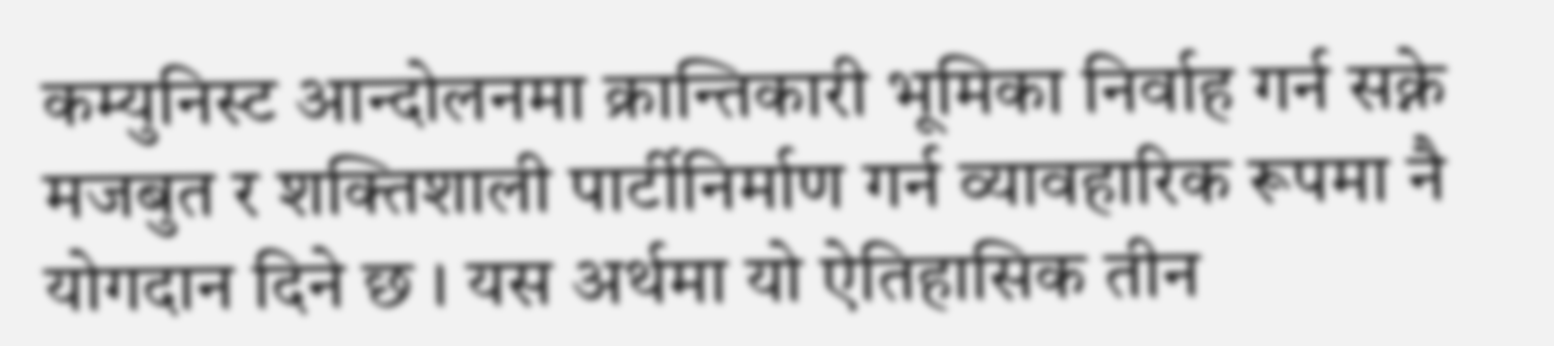कम्युनिस्ट आन्दोलनमा क्रान्तिकारी भूमिका निर्वाह गर्न सक्ने मजबुत र शक्तिशाली पार्टीनिर्माण गर्न व्यावहारिक रूपमा नै योगदान दिने छ । यस अर्थमा यो ऐतिहासिक तीन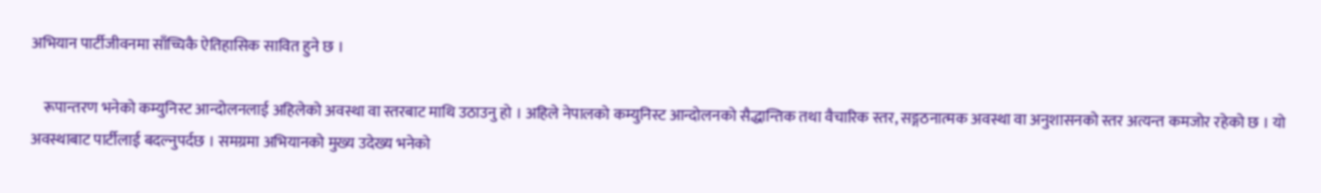अभियान पार्टीजीवनमा साँच्चिकै ऐतिहासिक सावित हुने छ ।

    रूपान्तरण भनेको कम्युनिस्ट आन्दोलनलाई अहिलेको अवस्था वा स्तरबाट माथि उठाउनु हो । अहिले नेपालको कम्युनिस्ट आन्दोलनको सैद्धान्तिक तथा वैचारिक स्तर, सङ्गठनात्मक अवस्था वा अनुशासनको स्तर अत्यन्त कमजोर रहेको छ । यो अवस्थाबाट पार्टीलाई बदल्नुपर्दछ । समग्रमा अभियानको मुख्य उदेख्य भनेको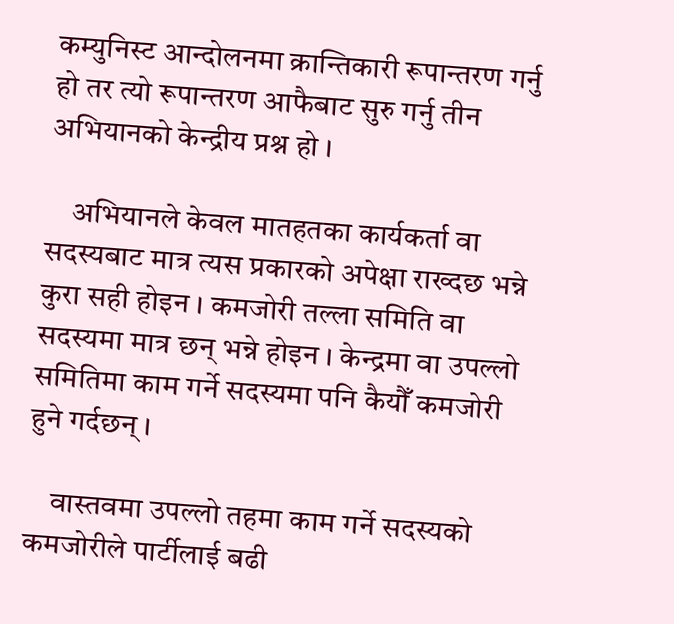कम्युनिस्ट आन्दोलनमा क्रान्तिकारी रूपान्तरण गर्नु हो तर त्यो रूपान्तरण आफैबाट सुरु गर्नु तीन अभियानको केन्द्रीय प्रश्न हो ।

    अभियानले केवल मातहतका कार्यकर्ता वा सदस्यबाट मात्र त्यस प्रकारको अपेक्षा राख्दछ भन्ने कुरा सही होइन । कमजोरी तल्ला समिति वा सदस्यमा मात्र छन् भन्ने होइन । केन्द्रमा वा उपल्लो समितिमा काम गर्ने सदस्यमा पनि कैयौँ कमजोरी हुने गर्दछन् ।

    वास्तवमा उपल्लो तहमा काम गर्ने सदस्यको कमजोरीले पार्टीलाई बढी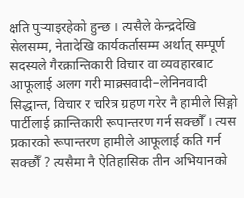क्षति पुर्‍याइरहेको हुन्छ । त्यसैले केन्द्रदेखि सेलसम्म, नेतादेखि कार्यकर्तासम्म अर्थात् सम्पूर्ण सदस्यले गैरक्रान्तिकारी विचार वा व्यवहारबाट आफूलाई अलग गरी माक्र्सवादी–लेनिनवादी सिद्धान्त, विचार र चरित्र ग्रहण गरेर नै हामीले सिङ्गो पार्टीलाई क्रान्तिकारी रूपान्तरण गर्न सक्छौँ । त्यस प्रकारको रूपान्तरण हामीले आफूलाई कति गर्न सक्छौँ ? त्यसैमा नै ऐतिहासिक तीन अभियानको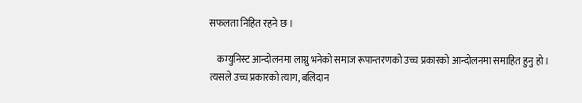सफलता निहित रहने छ ।

    कम्युनिस्ट आन्दोलनमा लाग्नु भनेको समाज रूपान्तरणको उच्च प्रकारको आन्दोलनमा समाहित हुनु हो । त्यसले उच्च प्रकारको त्याग, बलिदान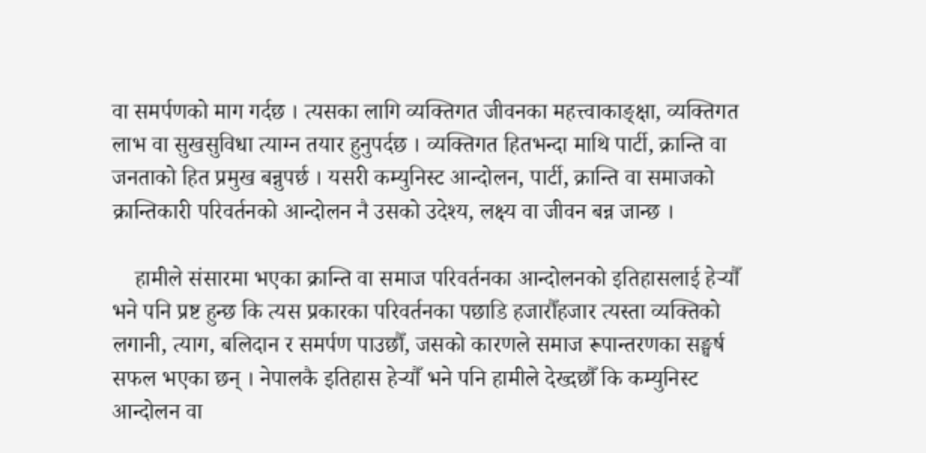वा समर्पणको माग गर्दछ । त्यसका लागि व्यक्तिगत जीवनका महत्त्वाकाङ्क्षा, व्यक्तिगत लाभ वा सुखसुविधा त्याग्न तयार हुनुपर्दछ । व्यक्तिगत हितभन्दा माथि पार्टी, क्रान्ति वा जनताको हित प्रमुख बन्नुपर्छ । यसरी कम्युनिस्ट आन्दोलन, पार्टी, क्रान्ति वा समाजको क्रान्तिकारी परिवर्तनको आन्दोलन नै उसको उदेश्य, लक्ष्य वा जीवन बन्न जान्छ ।

    हामीले संसारमा भएका क्रान्ति वा समाज परिवर्तनका आन्दोलनको इतिहासलाई हेर्‍यौँ भने पनि प्रष्ट हुन्छ कि त्यस प्रकारका परिवर्तनका पछाडि हजारौँहजार त्यस्ता व्यक्तिको लगानी, त्याग, बलिदान र समर्पण पाउछौँ, जसको कारणले समाज रूपान्तरणका सङ्घर्ष सफल भएका छन् । नेपालकै इतिहास हेर्‍यौँ भने पनि हामीले देख्दछौँ कि कम्युनिस्ट आन्दोलन वा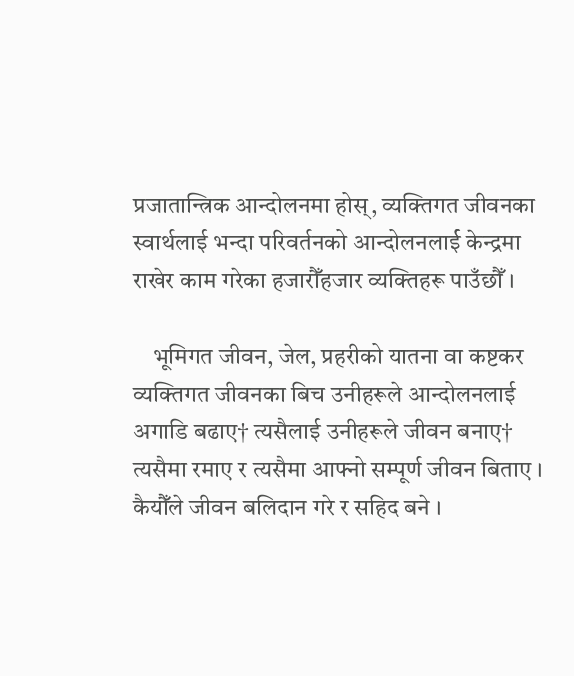प्रजातान्त्रिक आन्दोलनमा होस्, व्यक्तिगत जीवनका स्वार्थलाई भन्दा परिवर्तनको आन्दोलनलार्ई केन्द्रमा राखेर काम गरेका हजारौँहजार व्यक्तिहरू पाउँछौँ ।

    भूमिगत जीवन, जेल, प्रहरीको यातना वा कष्टकर व्यक्तिगत जीवनका बिच उनीहरूले आन्दोलनलाई अगाडि बढाए† त्यसैलाई उनीहरूले जीवन बनाए† त्यसैमा रमाए र त्यसैमा आफ्नो सम्पूर्ण जीवन बिताए । कैयौँले जीवन बलिदान गरे र सहिद बने ।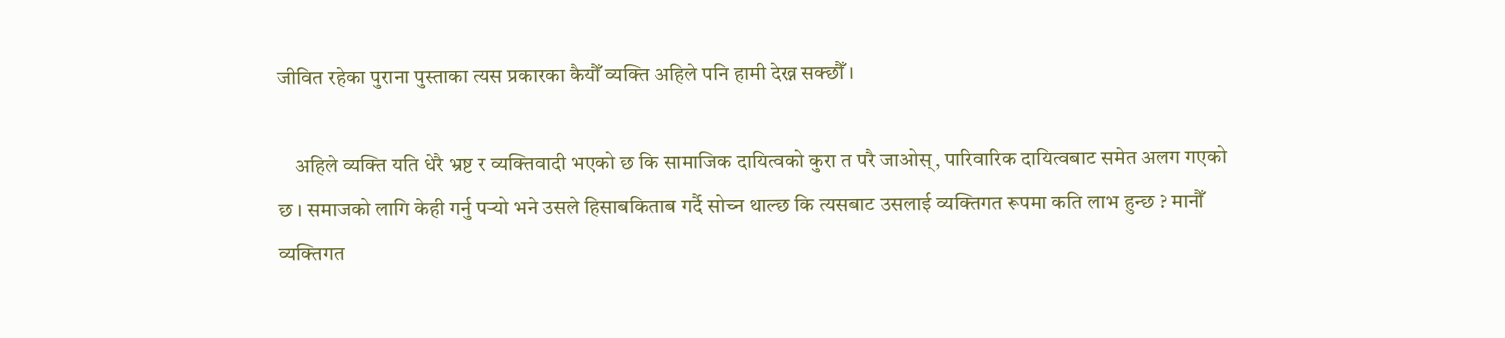जीवित रहेका पुराना पुस्ताका त्यस प्रकारका कैयौँ व्यक्ति अहिले पनि हामी देख्न सक्छौँ ।

    अहिले व्यक्ति यति धेरै भ्रष्ट र व्यक्तिवादी भएको छ कि सामाजिक दायित्वको कुरा त परै जाओस्, पारिवारिक दायित्वबाट समेत अलग गएको छ । समाजको लागि केही गर्नु पर्‍यो भने उसले हिसाबकिताब गर्दै सोच्न थाल्छ कि त्यसबाट उसलाई व्यक्तिगत रूपमा कति लाभ हुन्छ ? मानौँ व्यक्तिगत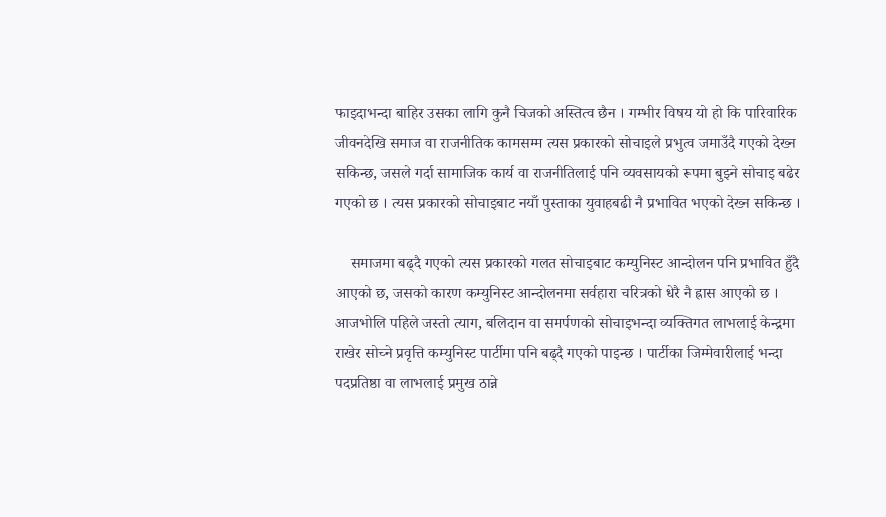फाइदाभन्दा बाहिर उसका लागि कुनै चिजको अस्तित्व छैन । गम्भीर विषय यो हो कि पारिवारिक जीवनदेखि समाज वा राजनीतिक कामसम्म त्यस प्रकारको सोचाइले प्रभुत्व जमाउँदै गएको देख्न सकिन्छ, जसले गर्दा सामाजिक कार्य वा राजनीतिलाई पनि व्यवसायको रूपमा बुझ्ने सोचाइ बढेर गएको छ । त्यस प्रकारको सोचाइबाट नयाँ पुस्ताका युवाहबढी नै प्रभावित भएको देख्न सकिन्छ ।

    समाजमा बढ्दै गएको त्यस प्रकारको गलत सोचाइबाट कम्युनिस्ट आन्दोलन पनि प्रभावित हुँदै आएको छ, जसको कारण कम्युनिस्ट आन्दोलनमा सर्वहारा चरित्रको धेरै नै ह्रास आएको छ । आजभोलि पहिले जस्तो त्याग, बलिदान वा समर्पणको सोचाइभन्दा व्यक्तिगत लाभलाई केन्द्रमा राखेर सोच्ने प्रवृत्ति कम्युनिस्ट पार्टीमा पनि बढ्दै गएको पाइन्छ । पार्टीका जिम्मेवारीलाई भन्दा पदप्रतिष्ठा वा लाभलाई प्रमुख ठान्ने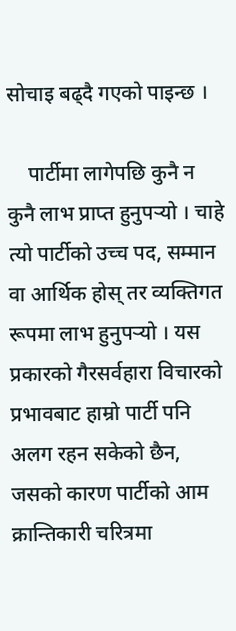सोचाइ बढ्दै गएको पाइन्छ ।

    पार्टीमा लागेपछि कुनै न कुनै लाभ प्राप्त हुनुपर्‍यो । चाहे त्यो पार्टीको उच्च पद, सम्मान वा आर्थिक होस् तर व्यक्तिगत रूपमा लाभ हुनुपर्‍यो । यस प्रकारको गैरसर्वहारा विचारको प्रभावबाट हाम्रो पार्टी पनि अलग रहन सकेको छैन, जसको कारण पार्टीको आम क्रान्तिकारी चरित्रमा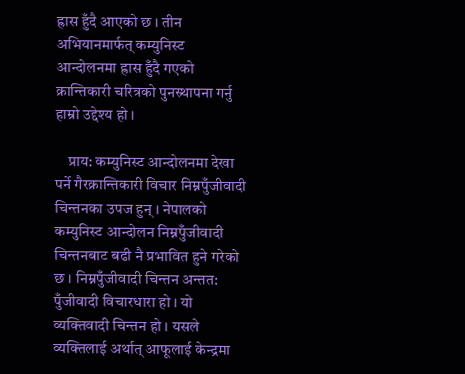ह्रास हुँदै आएको छ । तीन अभियानमार्फत् कम्युनिस्ट आन्दोलनमा ह्रास हुँदै गएको क्रान्तिकारी चरित्रको पुनस्र्थापना गर्नु हाम्रो उद्देश्य हो ।

    प्राय: कम्युनिस्ट आन्दोलनमा देखा पर्ने गैरक्रान्तिकारी विचार निम्नपुँजीवादी चिन्तनका उपज हुन् । नेपालको कम्युनिस्ट आन्दोलन निम्नपुँजीवादी चिन्तनबाट बढी नै प्रभावित हुने गरेको छ । निम्नपुँजीवादी चिन्तन अन्तत: पुँजीवादी विचारधारा हो । यो व्यक्तिवादी चिन्तन हो । यसले व्यक्तिलाई अर्थात् आफूलाई केन्द्रमा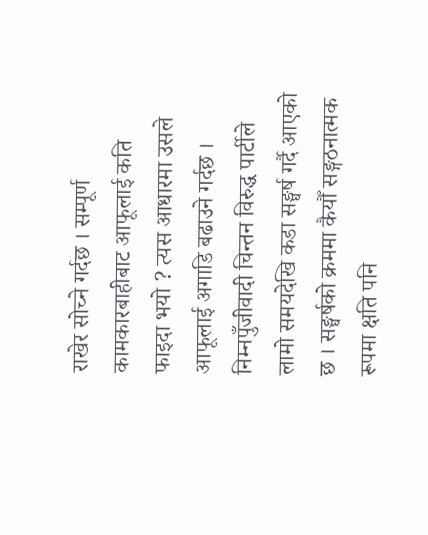राखेर सोच्ने गर्दछ । सम्पूर्ण कामकारबाहीबाट आफूलाई कति फाइदा भयो ? त्यस आधारमा उसले आफूलाई अगाडि बढाउने गर्दछ । निम्नपुँजीवादी चिन्तन विरुद्ध पार्टीले लामो समयदेखि कडा सङ्घर्ष गर्दै आएको छ । सङ्घर्षको क्रममा कैयौँ सङ्गठनात्मक रूपमा क्षति पनि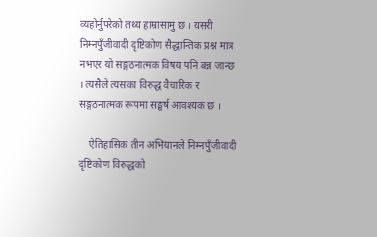व्यहोर्नुपरेको तथ्य हाम्रासामु छ । यसरी निम्नपुँजीवादी दृष्टिकोण सैद्धान्तिक प्रश्न मात्र नभएर यो सङ्गठनात्मक विषय पनि बन्न जान्छ । त्यसैले त्यसका विरुद्ध वैचारिक र सङ्गठनात्मक रूपमा सङ्घर्ष आवश्यक छ ।

    ऐतिहासिक तीन अभियानले निम्नपुँजीवादी दृष्टिकोण विरुद्धको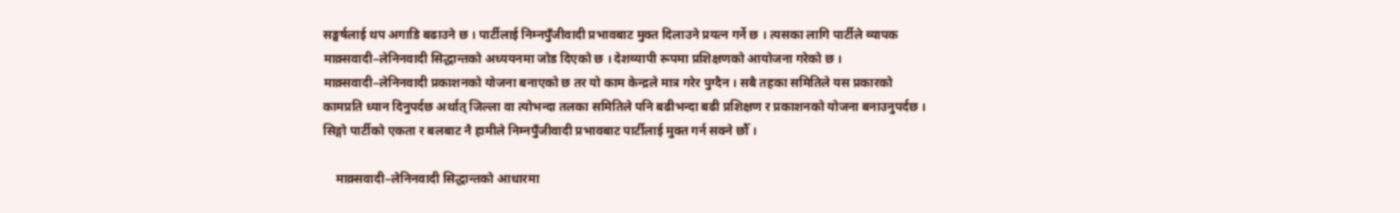सङ्घर्षलाई थप अगाडि बढाउने छ । पार्टीलाई निम्नपुँजीवादी प्रभावबाट मुक्त दिलाउने प्रयत्न गर्ने छ । त्यसका लागि पार्टीले व्यापक माक्र्सवादी–लेनिनवादी सिद्धान्तको अध्ययनमा जोड दिएको छ । देशव्यापी रूपमा प्रशिक्षणको आयोजना गरेको छ । माक्र्सवादी–लेनिनवादी प्रकाशनको योजना बनाएको छ तर यो काम केन्द्रले मात्र गरेर पुग्दैन । सबै तहका समितिले यस प्रकारको कामप्रति ध्यान दिनुपर्दछ अर्थात् जिल्ला वा त्योभन्दा तलका समितिले पनि बढीभन्दा बढी प्रशिक्षण र प्रकाशनको योजना बनाउनुपर्दछ । सिङ्गो पार्टीको एकता र बलबाट नै हामीले निम्नपुँजीवादी प्रभावबाट पार्टीलाई मुक्त गर्न सक्ने छौँ ।

    माक्र्सवादी–लेनिनवादी सिद्धान्तको आधारमा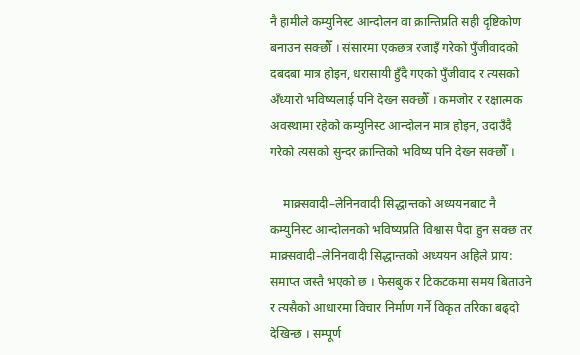नै हामीले कम्युनिस्ट आन्दोलन वा क्रान्तिप्रति सही दृष्टिकोण बनाउन सक्छौँ । संसारमा एकछत्र रजाइँ गरेको पुँजीवादको दबदबा मात्र होइन, धरासायी हुँदै गएको पुँजीवाद र त्यसको अँध्यारो भविष्यलाई पनि देख्न सक्छौँ । कमजोर र रक्षात्मक अवस्थामा रहेको कम्युनिस्ट आन्दोलन मात्र होइन, उदाउँदै गरेको त्यसको सुन्दर क्रान्तिको भविष्य पनि देख्न सक्छौँ ।

    माक्र्सवादी–लेनिनवादी सिद्धान्तको अध्ययनबाट नै कम्युनिस्ट आन्दोलनको भविष्यप्रति विश्वास पैदा हुन सक्छ तर माक्र्सवादी–लेनिनवादी सिद्धान्तको अध्ययन अहिले प्राय: समाप्त जस्तै भएको छ । फेसबुक र टिकटकमा समय बिताउने र त्यसैको आधारमा विचार निर्माण गर्ने विकृत तरिका बढ्दो देखिन्छ । सम्पूर्ण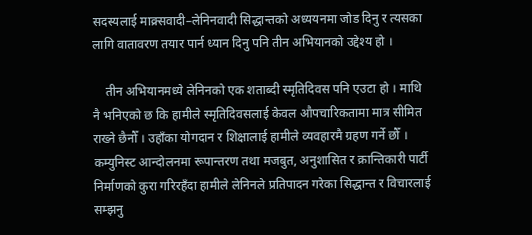सदस्यलाई माक्र्सवादी–लेनिनवादी सिद्धान्तको अध्ययनमा जोड दिनु र त्यसका लागि वातावरण तयार पार्न ध्यान दिनु पनि तीन अभियानको उद्देश्य हो ।

    तीन अभियानमध्ये लेनिनको एक शताब्दी स्मृतिदिवस पनि एउटा हो । माथि नै भनिएको छ कि हामीले स्मृतिदिवसलाई केवल औपचारिकतामा मात्र सीमित राख्ने छैनौँ । उहाँका योगदान र शिक्षालाई हामीले व्यवहारमै ग्रहण गर्ने छौँ । कम्युनिस्ट आन्दोलनमा रूपान्तरण तथा मजबुत, अनुशासित र क्रान्तिकारी पार्टी निर्माणको कुरा गरिरहँदा हामीले लेनिनले प्रतिपादन गरेका सिद्धान्त र विचारलाई सम्झनु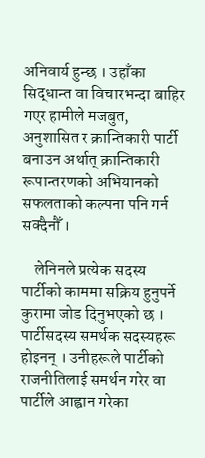अनिवार्य हुन्छ । उहाँका सिद्धान्त वा विचारभन्दा बाहिर गएर हामीले मजबुत, अनुशासित र क्रान्तिकारी पार्टी बनाउन अर्थात् क्रान्तिकारी रूपान्तरणको अभियानको सफलताको कल्पना पनि गर्न सक्दैनौँ ।

    लेनिनले प्रत्येक सदस्य पार्टीको काममा सक्रिय हुनुपर्ने कुरामा जोड दिनुभएको छ । पार्टीसदस्य समर्थक सदस्यहरू होइनन् । उनीहरूले पार्टीको राजनीतिलाई समर्थन गरेर वा पार्टीले आह्वान गरेका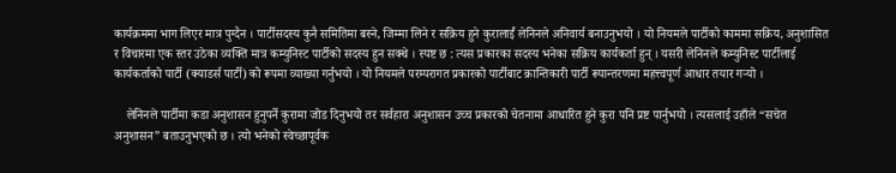कार्यक्रममा भाग लिएर मात्र पुग्दैन । पार्टीसदस्य कुनै समितिमा बस्ने, जिम्मा लिने र सक्रिय हुने कुरालार्ई लेनिनले अनिवार्य बनाउनुभयो । यो नियमले पार्टीको काममा सक्रिय, अनुशासित र विचारमा एक स्तर उठेका व्यक्ति मात्र कम्युनिस्ट पार्टीको सदस्य हुन सक्थे । स्पष्ट छ : त्यस प्रकारका सदस्य भनेका सक्रिय कार्यकर्ता हुन् । यसरी लेनिनले कम्युनिस्ट पार्टीलाई कार्यकर्ताको पार्टी (क्याडर्स पार्टी) को रूपमा व्याख्या गर्नुभयो । यो नियमले परम्परागत प्रकारको पार्टीबाट क्रान्तिकारी पार्टी रूपान्तरणमा महत्त्वपूर्ण आधार तयार गर्‍यो ।

    लेनिनले पार्टीमा कडा अनुशासन हुनुपर्ने कुरामा जोड दिनुभयो तर सर्वहारा अनुशासन उच्च प्रकारको चेतनामा आधारित हुने कुरा पनि प्रष्ट पार्नुभयो । त्यसलाई उहाँले “सचेत अनुशासन” बताउनुभएको छ । त्यो भनेको स्वेच्छापूर्वक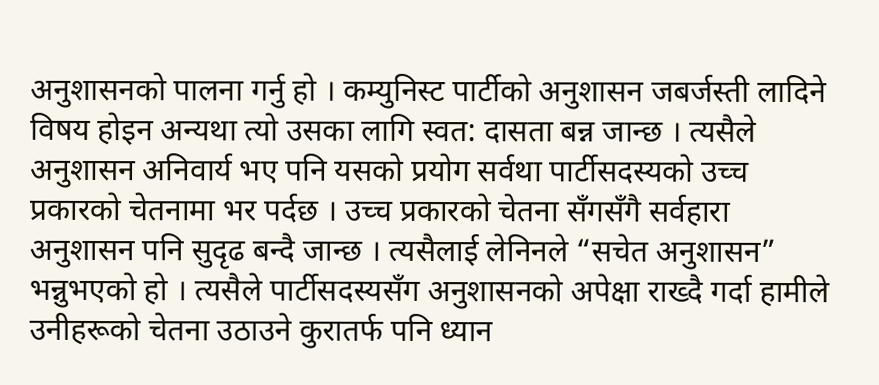अनुशासनको पालना गर्नु हो । कम्युनिस्ट पार्टीको अनुशासन जबर्जस्ती लादिने विषय होइन अन्यथा त्यो उसका लागि स्वत: दासता बन्न जान्छ । त्यसैले अनुशासन अनिवार्य भए पनि यसको प्रयोग सर्वथा पार्टीसदस्यको उच्च प्रकारको चेतनामा भर पर्दछ । उच्च प्रकारको चेतना सँगसँगै सर्वहारा अनुशासन पनि सुदृढ बन्दै जान्छ । त्यसैलाई लेनिनले “सचेत अनुशासन” भन्नुभएको हो । त्यसैले पार्टीसदस्यसँग अनुशासनको अपेक्षा राख्दै गर्दा हामीले उनीहरूको चेतना उठाउने कुरातर्फ पनि ध्यान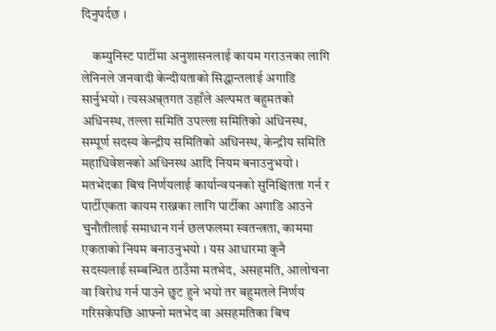दिनुपर्दछ ।

    कम्युनिस्ट पार्टीमा अनुशासनलाई कायम गराउनका लागि लेनिनले जनवादी केन्दीयताको सिद्धान्तलाई अगाडि सार्नुभयो । त्यसअन्र्तगत उहाँले अल्पमत बहुमतको अधिनस्थ, तल्ला समिति उपल्ला समितिको अधिनस्थ, सम्पूर्ण सदस्य केन्द्रीय समितिको अधिनस्थ, केन्द्रीय समिति महाधिवेशनको अधिनस्थ आदि नियम बनाउनुभयो । मतभेदका बिच निर्णयलाई कार्यान्वयनको सुनिश्चितता गर्न र पार्टीएकता कायम राख्नका लागि पार्टीका अगाडि आउने चुनौतीलाई समाधान गर्न छलफलमा स्वतन्त्रता, काममा एकताको नियम बनाउनुभयो । यस आधारमा कुनै सदस्यलाई सम्बन्धित ठाउँमा मतभेद, असहमति, आलोचना वा विरोध गर्न पाउने छुट हुने भयो तर बहुमतले निर्णय गरिसकेपछि आफ्नो मतभेद वा असहमतिका बिच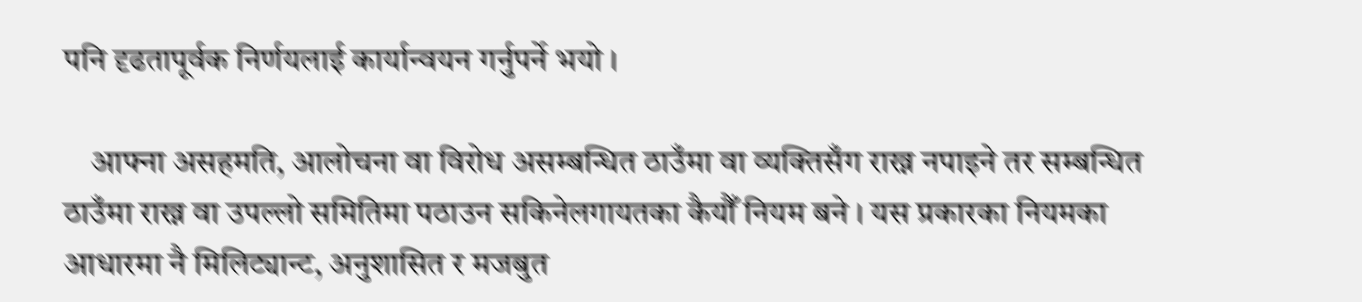पनि दृढतापूर्वक निर्णयलाई कार्यान्वयन गर्नुपर्ने भयो ।

    आफ्ना असहमति, आलोचना वा विरोध असम्बन्धित ठाउँमा वा व्यक्तिसँग राख्न नपाइने तर सम्बन्धित ठाउँमा राख्न वा उपल्लो समितिमा पठाउन सकिनेलगायतका कैयौँ नियम बने । यस प्रकारका नियमका आधारमा नै मिलिट्यान्ट, अनुशासित र मजबुत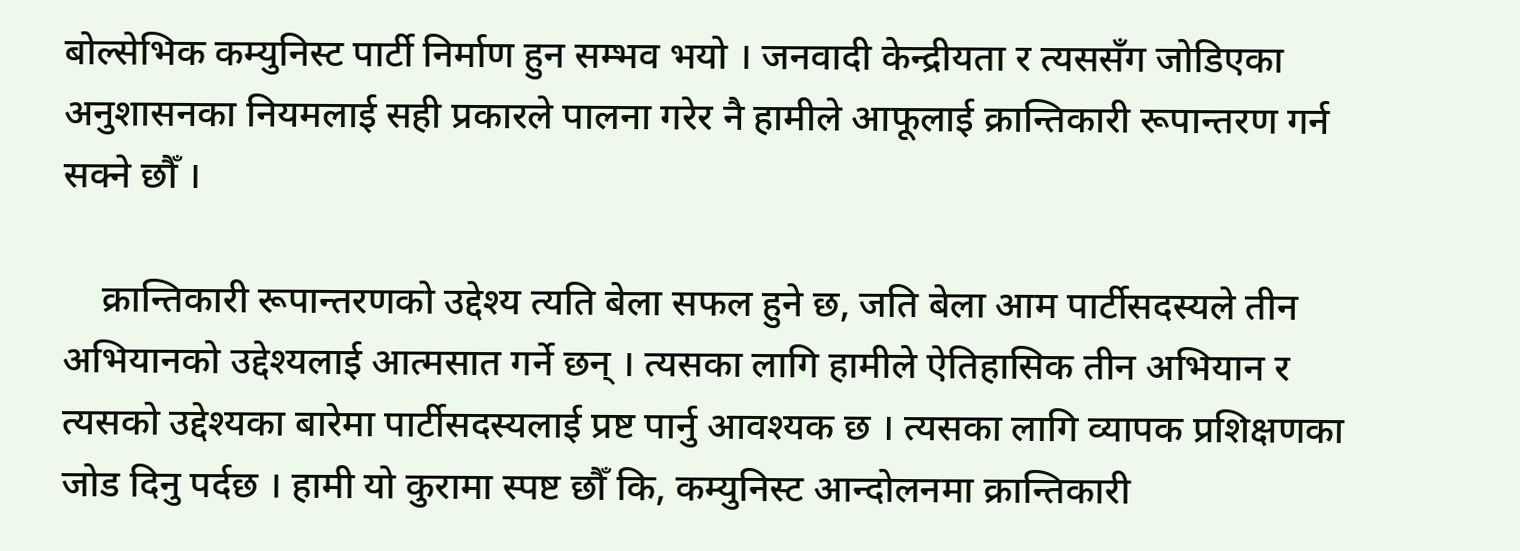बोल्सेभिक कम्युनिस्ट पार्टी निर्माण हुन सम्भव भयो । जनवादी केन्द्रीयता र त्यससँग जोडिएका अनुशासनका नियमलाई सही प्रकारले पालना गरेर नै हामीले आफूलाई क्रान्तिकारी रूपान्तरण गर्न सक्ने छौँ ।

    क्रान्तिकारी रूपान्तरणको उद्देश्य त्यति बेला सफल हुने छ, जति बेला आम पार्टीसदस्यले तीन अभियानको उद्देश्यलाई आत्मसात गर्ने छन् । त्यसका लागि हामीले ऐतिहासिक तीन अभियान र त्यसको उद्देश्यका बारेमा पार्टीसदस्यलाई प्रष्ट पार्नु आवश्यक छ । त्यसका लागि व्यापक प्रशिक्षणका जोड दिनु पर्दछ । हामी यो कुरामा स्पष्ट छौँ कि, कम्युनिस्ट आन्दोलनमा क्रान्तिकारी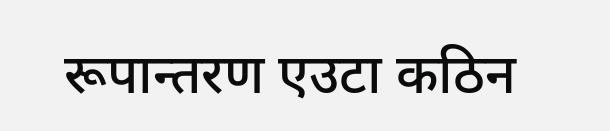रूपान्तरण एउटा कठिन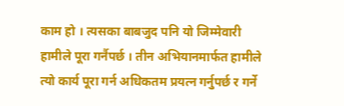काम हो । त्यसका बाबजुद पनि यो जिम्मेवारी हामीले पूरा गर्नैपर्छ । तीन अभियानमार्फत हामीले त्यो कार्य पूरा गर्न अधिकतम प्रयत्न गर्नुपर्छ र गर्ने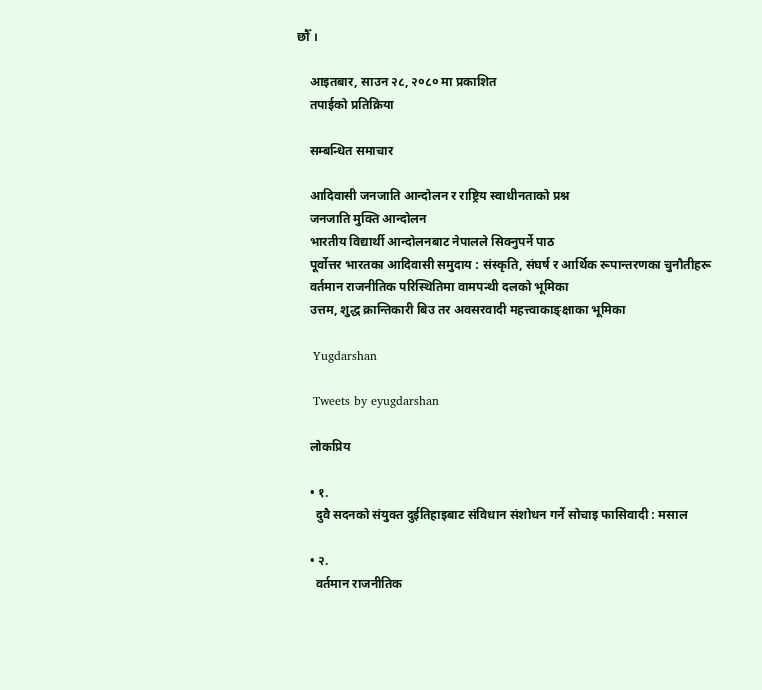छौँ ।

    आइतबार, साउन २८, २०८० मा प्रकाशित
    तपाईको प्रतिक्रिया

    सम्बन्धित समाचार

    आदिवासी जनजाति आन्दोलन र राष्ट्रिय स्वाधीनताको प्रश्न
    जनजाति मुक्ति आन्दोलन
    भारतीय विद्यार्थी आन्दोलनबाट नेपालले सिक्नुपर्ने पाठ
    पूर्वोत्तर भारतका आदिवासी समुदाय : संस्कृति, संघर्ष र आर्थिक रूपान्तरणका चुनौतीहरू
    वर्तमान राजनीतिक परिस्थितिमा वामपन्थी दलको भूमिका
    उत्तम, शुद्ध क्रान्तिकारी बिउ तर अवसरवादी महत्त्वाकाङ्क्षाका भूमिका

    Yugdarshan

    Tweets by eyugdarshan

    लोकप्रिय

    • १.
      दुवै सदनको संयुक्त दुईतिहाइबाट संविधान संशोधन गर्ने सोचाइ फासिवादी : मसाल

    • २.
      वर्तमान राजनीतिक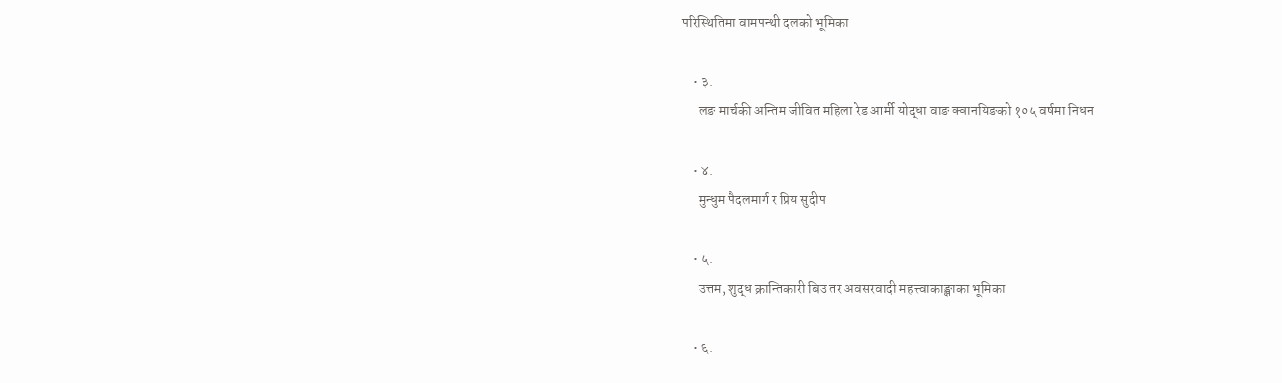परिस्थितिमा वामपन्थी दलको भूमिका

    • ३.
      लङ मार्चकी अन्तिम जीवित महिला रेड आर्मी योद्धा वाङ क्वानयिङको १०५ वर्षमा निधन

    • ४.
      मुन्धुम पैदलमार्ग र प्रिय सुदीप

    • ५.
      उत्तम, शुद्ध क्रान्तिकारी बिउ तर अवसरवादी महत्त्वाकाङ्क्षाका भूमिका

    • ६.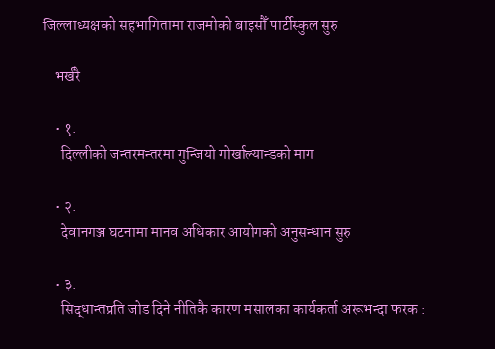जिल्लाध्यक्षको सहभागितामा राजमोको बाइसौँ पार्टीस्कुल सुरु

    भर्खरै

    • १.
      दिल्लीको जन्तरमन्तरमा गुन्जियो गोर्खाल्यान्डको माग

    • २.
      देवानगञ्ज घटनामा मानव अधिकार आयोगको अनुसन्धान सुरु

    • ३.
      सिद्धान्तप्रति जोड दिने नीतिकै कारण मसालका कार्यकर्ता अरूभन्दा फरक :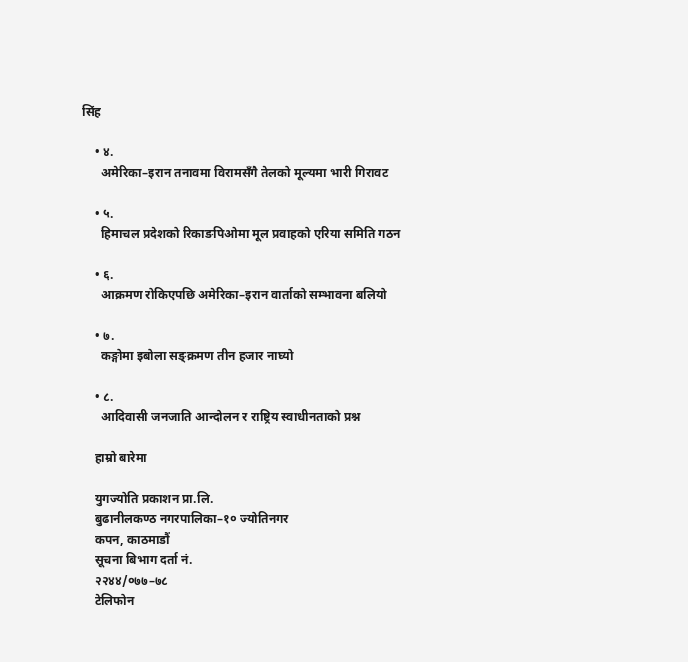सिंह

    • ४.
      अमेरिका–इरान तनावमा विरामसँगै तेलको मूल्यमा भारी गिरावट

    • ५.
      हिमाचल प्रदेशको रिकाङपिओमा मूल प्रवाहको एरिया समिति गठन

    • ६.
      आक्रमण रोकिएपछि अमेरिका–इरान वार्ताको सम्भावना बलियो

    • ७.
      कङ्गोमा इबोला सङ्क्रमण तीन हजार नाघ्यो

    • ८.
      आदिवासी जनजाति आन्दोलन र राष्ट्रिय स्वाधीनताको प्रश्न

    हाम्रो बारेमा

    युगज्योति प्रकाशन प्रा.लि.
    बुढानीलकण्ठ नगरपालिका–१० ज्योतिनगर
    कपन, काठमाडौं
    सूचना बिभाग दर्ता नं.
    २२४४/०७७–७८
    टेलिफोन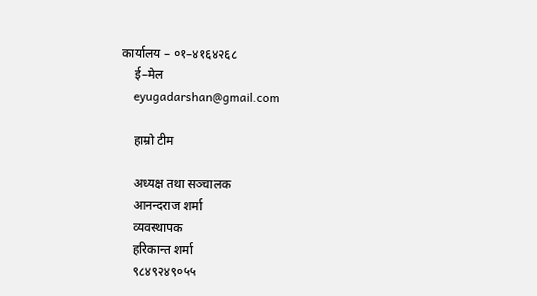कार्यालय – ०१–४१६४२६८
    ई–मेल
    eyugadarshan@gmail.com

    हाम्रो टीम

    अध्यक्ष तथा सञ्चालक
    आनन्दराज शर्मा
    व्यवस्थापक
    हरिकान्त शर्मा
    ९८४९२४९०५५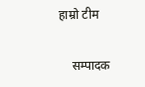हाम्रो टीम

    सम्पादक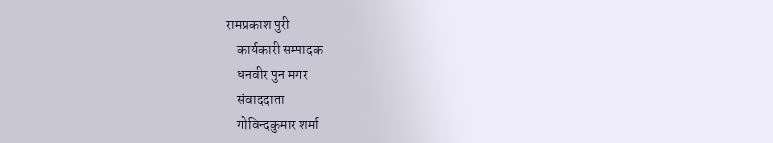रामप्रकाश पुरी
    कार्यकारी सम्पादक
    धनवीर पुन मगर
    संवाददाता
    गोविन्दकुमार शर्मा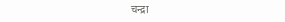चन्द्रा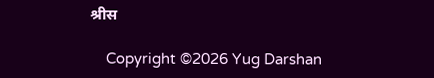श्रीस

    Copyright ©2026 Yug Darshan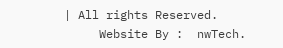| All rights Reserved.
     Website By :  nwTech.